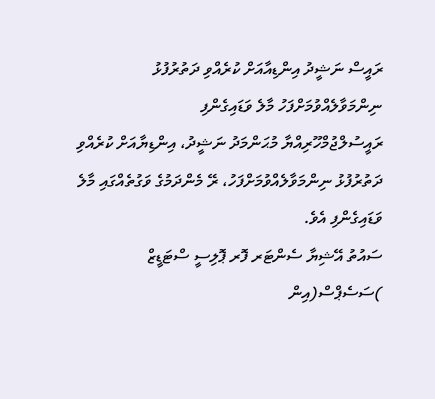ރައީސް ނަޝީދު އިންޑިއާއަށް ކުރެއްވި ދަތުރުފުޅު ނިންމަވާލެއްވުމަށްފަހު މާލެ ވަޑައިގެންފި
ރައީސުލްޖުމްހޫރިއްޔާ މުޙަންމަދު ނަޝީދު، އިންޑިޔާއަށް ކުރެއްވި ދަތުރުފުޅު ނިންމަވާލެއްވުމަށްފަހު، ރޭ މެންދަމުގެ ވަގުތެއްގައި މާލެ ވަޑައިގެންފި އެވެ.
ސައުތު އޭޝިޔާ ސެންޓަރ ފޮރ ޕޮލިސީ ސްޓަޑީޒް )ސަސެޕްސް(އިން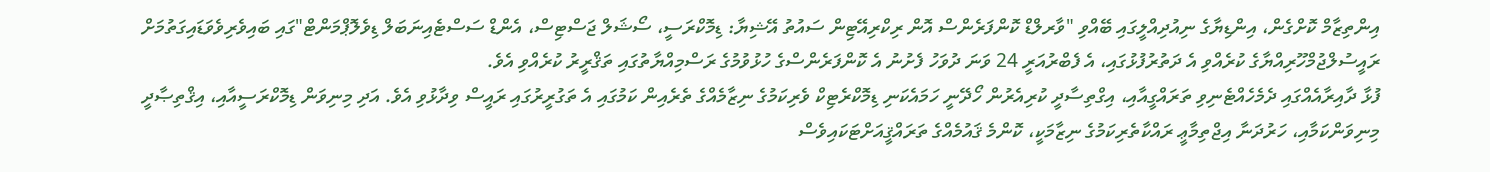އިންތިޒާމް ކޮށްގެން، އިންޑިޔާގެ ނިއުދިއްލީގައި ބޭއްވި "ވާރލްޑް ކޮންފަރެންސް އޮން ރިކްރިއޭޓިން ސައުތު އޭޝިޔާ: ޑިމޮކްރަސީ، ސޯޝަލް ޖަސްޓިސް، އެންޑް ސަސްޓެއިނަބަލް ޑިވެލޮޕްމަންޓް"ގައި ބައިވެރިވެވަޑައިގަތުމަށް ރައީސުލްޖުމްހޫރިއްޔާގެ ކުރެއްވި އެ ދަތުރުފުޅުގައި، އެ ފެބްރުއަރީ 24 ވަނަ ދުވަހު ފެށުނު އެ ކޮންފަރެންސްގެ ހުޅުވުމުގެ ރަސްމިއްޔާތުގައި ތަޤްރީރު ކުރެއްވި އެވެ.
ފުޅާ ދާއިރާއެއްގައި ދެމެހެއްޓެނިވި ތަރައްގީއާއި، އިގްތިސާދީ ކުރިއެރުން ހޯދޭނީ ހަމައެކަނި ޑިމޮކްރެޓިކް ވެރިކަމުގެ ނިޒާމެއްގެ ތެރެއިން ކަމުގައި އެ ތަގުރީރުގައި ރައީސް ވިދާޅުވި އެވެ. އަދި މިނިވަން ޑިމޮކްރަސީއާއި، އިޤްތިޞާދީ މިނިވަންކަމާއި، ހަރުދަނާ އިޖްތިމާޢީ ރައްކާތެރިކަމުގެ ނިޒާމަކީ، ކޮންމެ ޤައުމެއްގެ ތަރައްޤީއަށްޓަކައިވެސް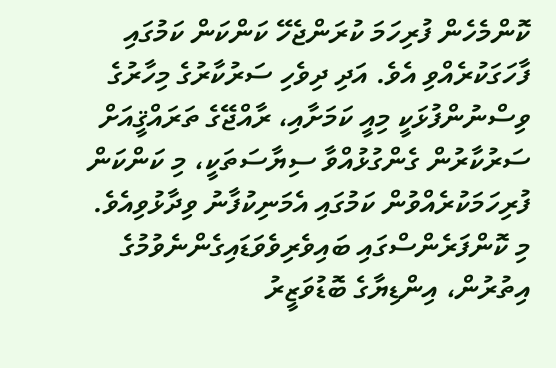ކޮންމެހެން ފުރިހަމަ ކުރަންޖެހޭ ކަންކަން ކަމުގައި ފާހަގަކުރެއްވި އެވެ. އަދި ދިވެހި ސަރުކާރުގެ މިހާރުގެ ވިސްނުންފުޅަކީ މިއީ ކަމަށާއި، ރާއްޖޭގެ ތަރައްޤީއަށް ސަރުކާރުން ގެންގުޅުއްވާ ސިޔާސަތަކީ، މި ކަންކަން ފުރިހަމަކުރެއްވުން ކަމުގައި އެމަނިކުފާނު ވިދާޅުވިއެވެ.
މި ކޮންފަރެންސްގައި ބައިވެރިވެވަޑައިގެންނެވުމުގެ އިތުރުން، އިންޑިޔާގެ ބޮޑުވަޒީރު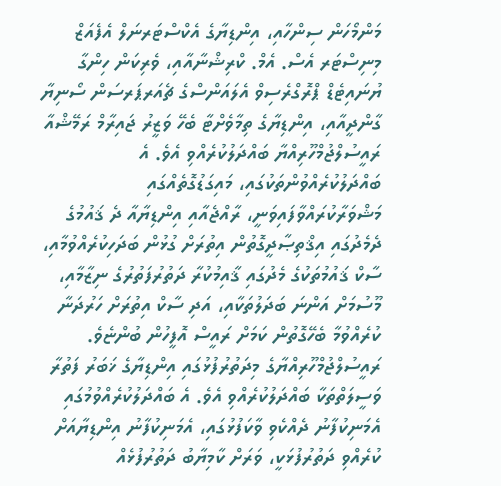މަންމޯހަން ސިންހާއި، އިންޑިޔާގެ އެކްސްޓަރނަލް އެފެއަޒް މިނިސްޓަރ އެސް. އެމް. ކްރިޝްނާއާއި، ވެރިކަން ހިންގާ ޔުނައިޓެޑް ޕްރޮގްރެސިވް އެލައަންސްގެ ޗެއަރޕަރސަން ސޯނިޔާ ގާންދީއާއި، އިންޑިޔާގެ ތިމާވެށްޓާ ބެހޭ ވަޒީރު ޖައިރާމް ރަމޭޝްއާ ރައީސުލްޖުމްހޫރިއްޔާ ބައްދަލުކުރެއްވި އެވެ. އެ ބައްދަލުކުރެއްވުންތަކުގައި، މައިގަޑުގޮތެއްގައި މަޝްވަރާކުރައްވާފައިވަނީ، ރާއްޖެއާއި އިންޑިޔާއާ ދެ ޤައުމުގެ ދެމެދުގައި އިޤްތިޞާދީގޮތުން އިތުރަށް ގުޅުން ބަދަހިކުރެއްވުމާއި، ސާކް ޤައުމުތަކުގެ މެދުގައި ޤާއިމުކުރާ ދަތުރުފަތުރުގެ ނިޒާމާއި، މޫސުމަށް އަންނަ ބަދަލުތަކާއި، އަދި ސާކް އިތުރަށް ހަރުދަނާ ކުރެއްވުމާ ބެހޭގޮތުން ކަމަށް ރައީސް އޮފީހުން ބުންޏެވެ.
ރައީސުލްޖުމްހޫރިއްޔާގެ މިދަތުރުފުޅުގައި އިންޑިޔާގެ ޚަބަރު ފަތުރާ ވަސީލަތްތަކާ ބައްދަލުކުރެއްވި އެވެ. އެ ބައްދަލުކުރެއްވުމުގައި އެމަނިކުފާނު ދެއްކެވި ވާކަފުޅުގައި، އެމަނިކުފާނު އިންޑިޔާއަށް ކުރެއްވި ދަތުރުފުޅަކީ، ވަރަށް ކާމިޔާބު ދަތުރުފުޅެއް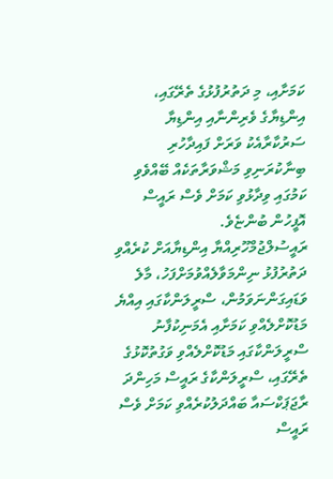ކަމަށާއި، މި ދަތުރުފުޅުގެ ތެރޭގައި، އިންޑިޔާގެ ވެރިންނާއި އިންޑިޔާ ސަރުކާރާއެކު ވަރަށް ފައިދާހުރި ބިނާކުރަނިވި މަޝްވަރާތަކެއް ބޭއްވެވި ކަމުގައި ވިދާޅުވި ކަމަށް ވެސް ރައީސް އޮފީހުން ބުންޏެވެ.
ރައީސުލްޖުމްހޫރިއްޔާ އިންޑިޔާއަށް ކުރެއްވި ދަތުރުފުޅު ނިންމަވާލެއްވުމަށްފަހު، މާލެ ވަޑައިގަންނަވަމުން، ސްރީލަންކާގައި އިއްޔެ މަޑުކޮށްލެއްވި ކަމަށާއި އެމަނިކުފާނު ސްރީލަންކާގައި މަޑުކޮށްލެއްވި ވަގުތުކޮޅުގެ ތެރޭގައި، ސްރީލަންކާގެ ރައީސް މަހިންދަ ރާޖަޕަކްސައާ ބައްދަލުކުރެއްވި ކަމަށް ވެސް ރައީސް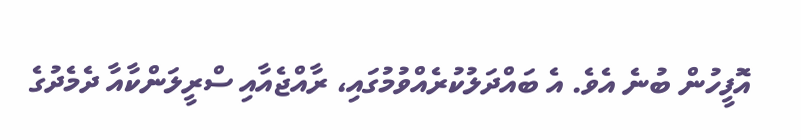އޮފީހުން ބުނެ އެވެ. އެ ބައްދަލުކުރެއްވުމުގައި، ރާއްޖެއާއި ސްރީލަންކާއާ ދެމެދުގެ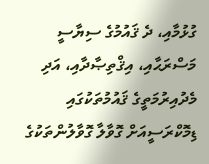ގުޅުމާއި، ދެ ޤައުމުގެ ސިޔާސީ މަސްރަޙާއި، އިޤްތިޞާދާއި، އަދި މެދުއިރުމަތީގެ ޤައުމުތަކުގައި ޑިމޮކްރަސީއަށް ގޮވާލާ ގޮވާލުންތަކުގެ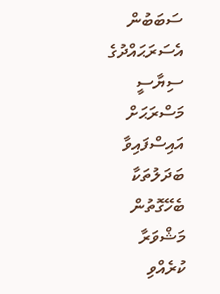ސަބަބުން އެސަރަޙައްދުގެ ސިޔާސީ މަސްރަޙަށް އައިސްފައިވާ ބަދަލުތަކާ ބެހޭގޮތުން މަޝްވަރާ ކުރެއްވި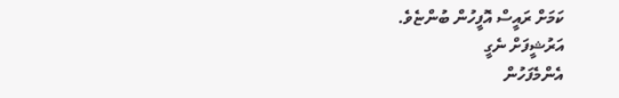ކަމަށް ރައީސް އޮފީހުން ބުންޏެވެ.
އަރުޝީފަށް ނެގީ
އެންމެފަހުން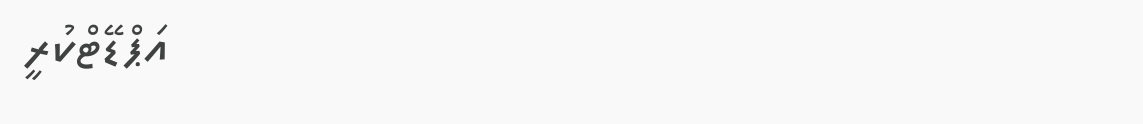އަޕްޑޭޓްކުރީ